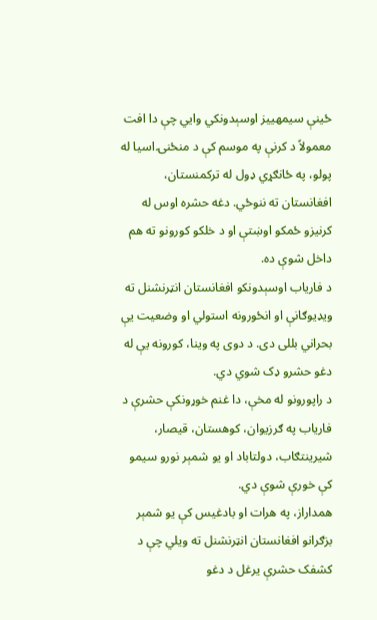ځینې سیمهییز اوسېدونکي وایي چې دا افت معمولاً د کرنې په موسم کې د منځنۍ اسیا له پولو، په ځانګړي ډول له ترکمنستان، افغانستان ته ننوځي. دغه حشره اوس له کرنیزو ځمکو اوښتې او د خلکو کورونو ته هم داخل شوې ده.
د فاریاب اوسېدونکو افغانستان انټرنشنل ته ویډیوګانې او انځورونه استولي او وضعیت یې بحراني بللی دی. د دوی په وینا، کورونه یې له دغو حشرو ډک شوي دي.
د راپورونو له مخې، دا غنم خوړونکې حشرې د فاریاب په ګرزیوان، کوهستان، قیصار، شیرینتګاب، دولتاباد او یو شمېر نورو سیمو کې خورې شوې دي.
همداراز، په هرات او بادغیس کې یو شمېر بزګرانو افغانستان انټرنشنل ته ویلي چې د کشفک حشرې یرغل د دغو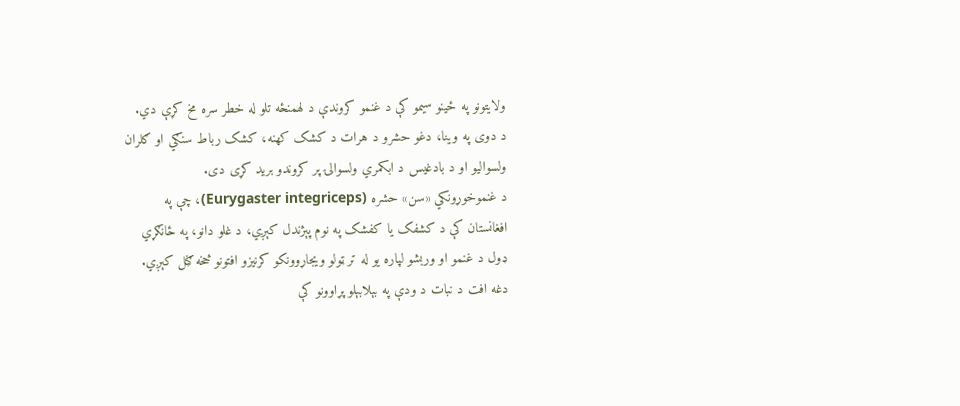ولایتونو په ځینو سیمو کې د غنمو کروندې د لهمنځه تلو له خطر سره مخ کړې دي.
د دوی په وینا، دغو حشرو د هرات د کشک کهنه، کشک رباط سنګي او ګلران ولسوالیو او د بادغیس د ابکمري ولسوالۍ پر کروندو برید کړی دی.
د غنموخوړونکي «سن» حشره (Eurygaster integriceps)، چې په افغانستان کې د کشفک یا کفشک په نوم پېژندل کېږي، د غلو دانو، په ځانګړي ډول د غنمو او وربشو لپاره یو له تر ټولو ویجاړوونکو کرنیزو افتونو څخه ګڼل کېږي.
دغه افت د نبات د ودې په بېلابېلو پړاوونو کې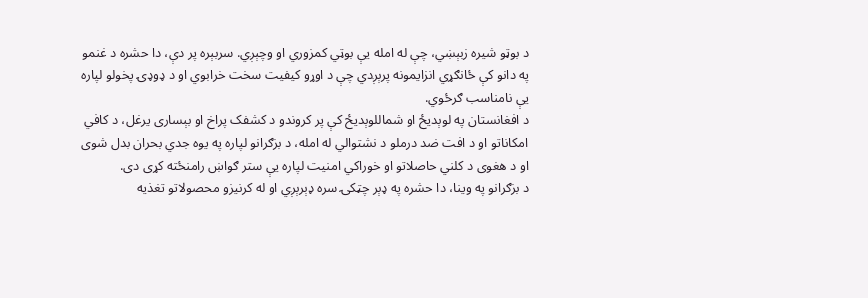د بوټو شیره زبېښي، چې له امله یې بوټي کمزوري او وچېږي. سربېره پر دې، دا حشره د غنمو په دانو کې ځانګړي انزایمونه پرېږدي چې د اوړو کیفیت سخت خرابوي او د ډوډۍ پخولو لپاره یې نامناسب ګرځوي.
د افغانستان په لوېدیځ او شماللوېدیځ کې پر کروندو د کشفک پراخ او بېساری یرغل، د کافي امکاناتو او د افت ضد درملو د نشتوالي له امله، د بزګرانو لپاره په یوه جدي بحران بدل شوی او د هغوی د کلني حاصلاتو او خوراکي امنیت لپاره یې ستر ګواښ رامنځته کړی دی.
د بزګرانو په وینا، دا حشره په ډېر چټکۍ سره ډېرېږي او له کرنیزو محصولاتو تغذیه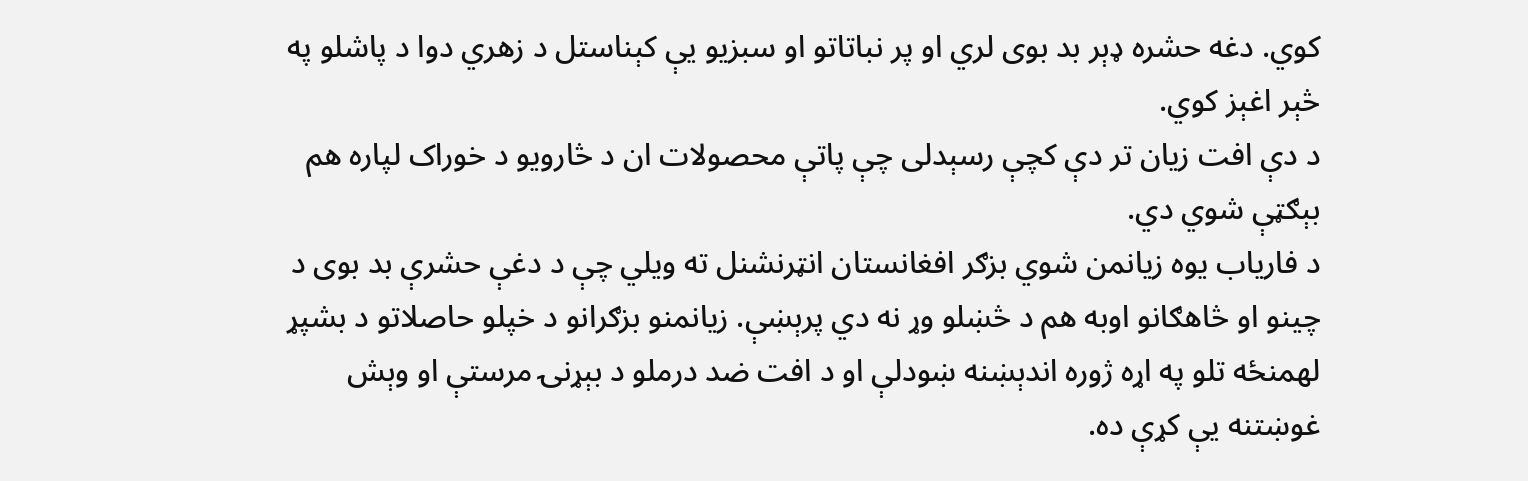کوي. دغه حشره ډېر بد بوی لري او پر نباتاتو او سبزیو یې کېناستل د زهري دوا د پاشلو په څېر اغېز کوي.
د دې افت زیان تر دې کچې رسېدلی چې پاتې محصولات ان د څارویو د خوراک لپاره هم بېګټې شوي دي.
د فاریاب یوه زیانمن شوي بزګر افغانستان انټرنشنل ته ویلي چې د دغې حشرې بد بوی د چینو او څاهګانو اوبه هم د څښلو وړ نه دي پرېښې. زیانمنو بزګرانو د خپلو حاصلاتو د بشپړ لهمنځه تلو په اړه ژوره اندېښنه ښودلې او د افت ضد درملو د بېړنۍ مرستې او وېش غوښتنه یې کړې ده.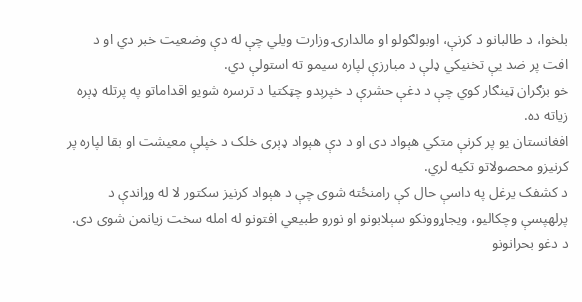بلخوا، د طالبانو د کرنې، اوبولګولو او مالدارۍ وزارت ویلي چې له دې وضعیت خبر دي او د افت پر ضد یې تخنیکي ډلې د مبارزې لپاره سیمو ته استولې دي.
خو بزګران ټینګار کوي چې د دغې حشرې د خپرېدو چټکتیا د ترسره شویو اقداماتو په پرتله ډېره زیاته ده.
افغانستان یو پر کرنې متکي هېواد دی او د دې هېواد ډېری خلک د خپلې معیشت او بقا لپاره پر کرنیزو محصولاتو تکیه لري.
د کشفک یرغل په داسې حال کې رامنځته شوی چې د هېواد کرنیز سکتور لا له وړاندې د پرلهپسې وچکالیو، ویجاړوونکو سېلابونو او نورو طبیعي افتونو له امله سخت زیانمن شوی دی.
د دغو بحرانونو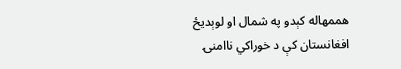هممهاله کېدو په شمال او لوېدیځ افغانستان کې د خوراکي ناامنۍ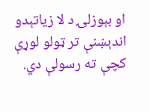او بېوزلۍ د لا زیاتېدو اندېښنې تر ټولو لوړې کچې ته رسولې دي.